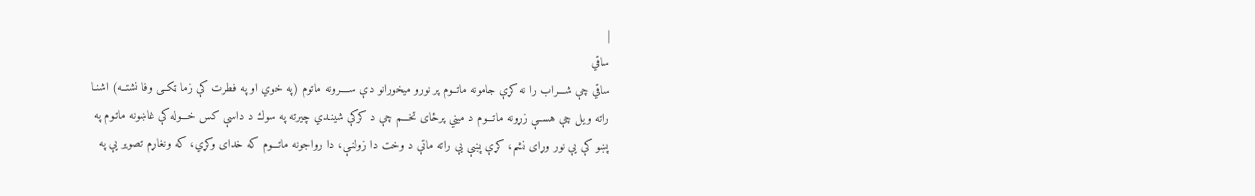|
ساقي
ساقي چې شـــراب را نه كړې جامونه ماتــوم پر نورو ميخورانو دې ســــرونه ماتوم (په خوي او په فطرت كې زما ټكــى وفا نشتــه) اشنـا راته ويل چې هســې زړونه ماتـــوم د ميني پرځاى تخـــم چې د كركې شينـدي چيرته په سوك د داسې كس خـــوله كې غاښونه ماتـوم په پښو كې يې نور وړاى نشم، كړې پښې يې راته ماتې د وخت دا زولنـې، دا رواجونه ماتـــوم كه خداى وكړي، كه ونغاړم تصوير يې په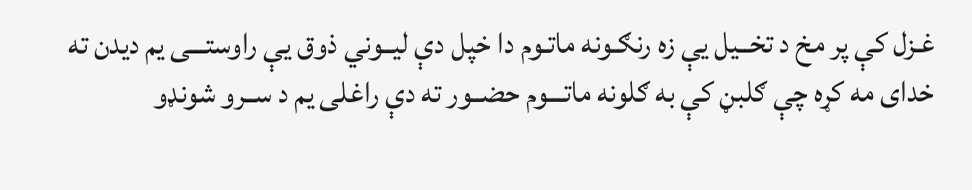غـزل كې پر مخ د تخــيل يې زه رنګـونه ماتـوم دا خپل دې ليــوني ذوق يې راوستـــى يم ديدن ته خداى مه كړه چې ګلبڼ كې به ګلونه ماتـــوم حضــور ته دې راغلى يم د ســرو شونډو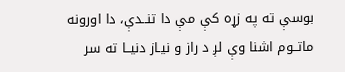بوسې ته په زړه كې مې دا تنــدې، دا اورونه ماتــوم اشنا وې لږ د راز و نيـاز دنيــا ته سر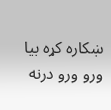ښكاره كړه بيا ورو ورو درنه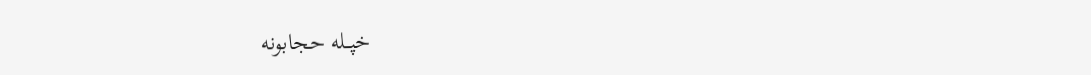خپــله حجابونه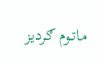ماتـوم ګرديز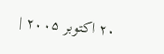۲۰ اكتوبر ۲۰۰۵ |